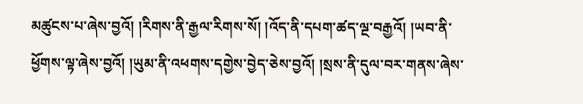མཚུངས་པ་ཞེས་བྱའོ། །རིགས་ནི་རྒྱལ་རིགས་སོ། །འོད་ནི་དཔག་ཚད་ལྔ་བརྒྱའོ། །ཡབ་ནི་ཕྱོགས་ལྟ་ཞེས་བྱའོ། །ཡུམ་ནི་འཕགས་དགྱེས་བྱེད་ཅེས་བྱའོ། །སྲས་ནི་དུལ་བར་གནས་ཞེས་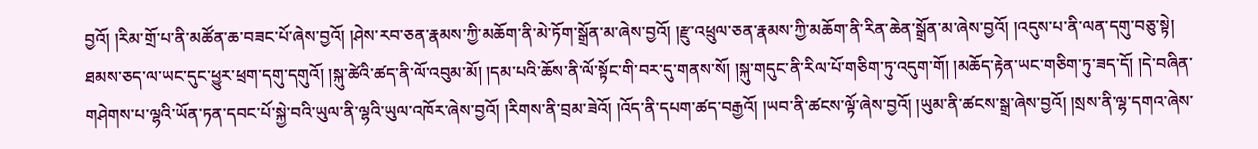བྱའོ། །རིམ་གྲོ་པ་ནི་མཚོན་ཆ་བཟང་པོ་ཞེས་བྱའོ། །ཤེས་རབ་ཅན་རྣམས་ཀྱི་མཆོག་ནི་མེ་ཏོག་སྒྲོན་མ་ཞེས་བྱའོ། །རྫུ་འཕྲུལ་ཅན་རྣམས་ཀྱི་མཆོག་ནི་རིན་ཆེན་སྒྲོན་མ་ཞེས་བྱའོ། །འདུས་པ་ནི་ལན་དགུ་བཅུ་སྟེ། ཐམས་ཅད་ལ་ཡང་དུང་ཕྱུར་ཕྲག་དགུ་དགུའོ། །སྐུ་ཚེའི་ཚད་ནི་ལོ་འབུམ་མོ། །དམ་པའི་ཆོས་ནི་ལོ་སྟོང་གི་བར་དུ་གནས་སོ། །སྐུ་གདུང་ནི་རིལ་པོ་གཅིག་ཏུ་འདུག་གོ། །མཆོད་རྟེན་ཡང་གཅིག་ཏུ་ཟད་དོ། །དེ་བཞིན་གཤེགས་པ་ལྷའི་ཡོན་ཏན་དབང་པོ་སྐྱེ་བའི་ཡུལ་ནི་ལྷའི་ཡུལ་འཁོར་ཞེས་བྱའོ། །རིགས་ནི་བྲམ་ཟེའོ། །འོད་ནི་དཔག་ཚད་བརྒྱའོ། །ཡབ་ནི་ཚངས་ལྟོ་ཞེས་བྱའོ། །ཡུམ་ནི་ཚངས་སྒྲ་ཞེས་བྱའོ། །སྲས་ནི་ལྷ་དགའ་ཞེས་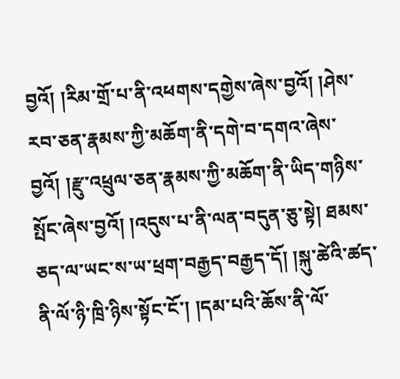བྱའོ། །རིམ་གྲོ་པ་ནི་འཕགས་དགྱེས་ཞེས་བྱའོ། །ཤེས་རབ་ཅན་རྣམས་ཀྱི་མཆོག་ནི་དགེ་བ་དགའ་ཞེས་བྱའོ། །རྫུ་འཕྲུལ་ཅན་རྣམས་ཀྱི་མཆོག་ནི་ཡིད་གཉིས་སྤོང་ཞེས་བྱའོ། །འདུས་པ་ནི་ལན་བདུན་ཅུ་སྟེ། ཐམས་ཅད་ལ་ཡང་ས་ཡ་ཕྲག་བརྒྱད་བརྒྱད་དོ། །སྐུ་ཚེའི་ཚད་ནི་ལོ་ཉི་ཁྲི་ཉིས་སྟོང་ངོ་། །དམ་པའི་ཆོས་ནི་ལོ་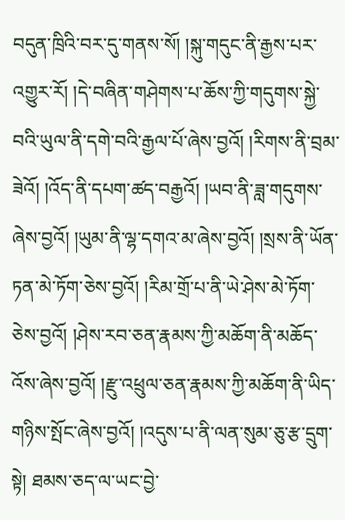བདུན་ཁྲིའི་བར་དུ་གནས་སོ། །སྐུ་གདུང་ནི་རྒྱས་པར་འགྱུར་རོ། །དེ་བཞིན་གཤེགས་པ་ཆོས་ཀྱི་གདུགས་སྐྱེ་བའི་ཡུལ་ནི་དགེ་བའི་རྒྱལ་པོ་ཞེས་བྱའོ། །རིགས་ནི་བྲམ་ཟེའོ། །འོད་ནི་དཔག་ཚད་བརྒྱའོ། །ཡབ་ནི་ཟླ་གདུགས་ཞེས་བྱའོ། །ཡུམ་ནི་ལྷ་དགའ་མ་ཞེས་བྱའོ། །སྲས་ནི་ཡོན་ཏན་མེ་ཏོག་ཅེས་བྱའོ། །རིམ་གྲོ་པ་ནི་ཡེ་ཤེས་མེ་ཏོག་ཅེས་བྱའོ། །ཤེས་རབ་ཅན་རྣམས་ཀྱི་མཆོག་ནི་མཆོད་འོས་ཞེས་བྱའོ། །རྫུ་འཕྲུལ་ཅན་རྣམས་ཀྱི་མཆོག་ནི་ཡིད་གཉིས་སྤོང་ཞེས་བྱའོ། །འདུས་པ་ནི་ལན་སུམ་ཅུ་རྩ་དྲུག་སྟེ། ཐམས་ཅད་ལ་ཡང་བྱེ་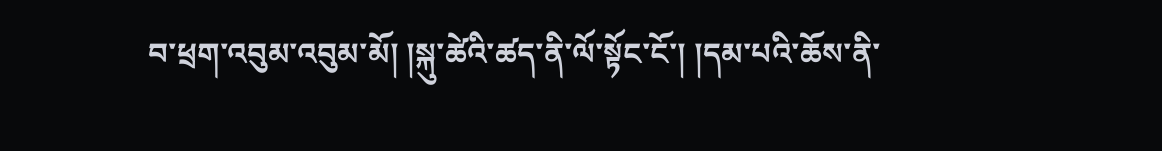བ་ཕྲག་འབུམ་འབུམ་མོ། །སྐུ་ཚེའི་ཚད་ནི་ལོ་སྟོང་ངོ་། །དམ་པའི་ཆོས་ནི་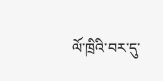ལོ་ཁྲིའི་བར་དུ་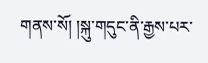གནས་སོ། །སྐུ་གདུང་ནི་རྒྱས་པར་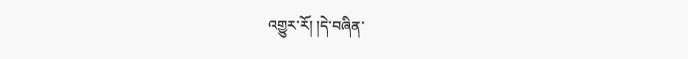འགྱུར་རོ། །དེ་བཞིན་